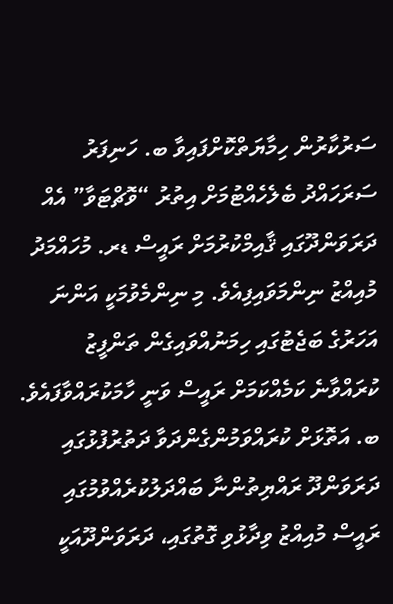ސަރުކާރުން ހިމާޔަތްކޮށްފައިވާ ބ. ހަނިފަރު ސަރަހައްދު ބެލެހެއްޓުމަށް އިތުރު “ވޮޗްޓަވާ” އެއް ދަރަވަންދޫގައި ޤާއިމްކުރުމަށް ރައީސް ޑރ. މުހައްމަދު މުއިއްޒު ނިންމަވައިފިއެވެ. މި ނިންމެވުމަކީ އަންނަ އަހަރުގެ ބަޖެޓުގައި ހިމަނުއްވައިގެން ތަންފީޒު ކުރައްވާނެ ކަމެއްކަމަށް ރައީސް ވަނީ ހާމަކުރައްވާފައެވެ.
ބ. އަތޮޅަށް ކުރައްވަމުންގެންދަވާ ދަތުރުފުޅުގައި ދަރަވަންދޫ ރައްޔިތުންނާ ބައްދަލުކުރެއްވުމުގައި ރައީސް މުއިއްޒު ވިދާޅުވި ގޮތުގައި، ދަރަވަންދޫއަކީ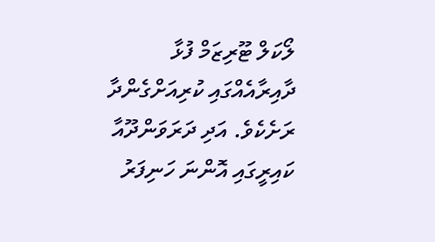ލޯކަލް ޓޫރިޒަމް ފުޅާ ދާއިރާއެއްގައި ކުރިއަށްގެންދާ ރަށެކެވެ. އަދި ދަރަވަންދޫއާ ކައިރީގައި އޮންނަ ހަނިފަރު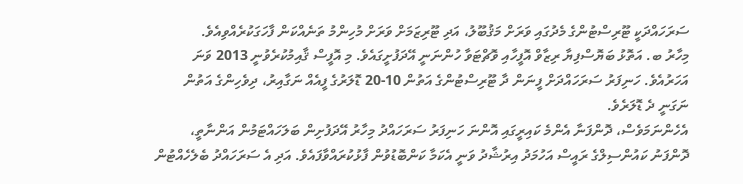ސަރަހައްދަކީ ޓޫރިސްޓުންގެ މެދުގައި ވަރަށް މަޤުބޫލު، އަދި ޓޫރިޒަމަށް ވަރަށް މުހިންމު ތަނެއްކަން ފާހަގަކުރެއްވިއެވެ.
މިހާރު ބ. އަތޮޅު ބަޔޮސްފިޔާ ރިޒާވް އޮފީހާއި ވޮޗްޓަވާ ހުންނަނީ އޭދަފުށީގައެވެ. މި އޮފީސް ޤާއިމުކުރެވުނީ 2013 ވަނަ އަހަރުއެވެ. ހަނިފަރު ސަރަހައްދަށް ފީނަން ދާ ޓޫރިސްޓުންގެ އަތުން 10-20 ޑޮލަރުގެ ފީއެއް ނަގާއިރު، ދިވެހިންގެ އަތުން ނަގަނީ ދެ ޑޮލަރެވެ.
އެހެންނަމަވެސް، ދޮންފަނާ އެންމެ ކައިރީގައި އޮންނަ ހަނިފަރު ސަރަހައްދު މިހާރު އޭދަފުށިން ބަލަހައްޓަމުން އަންނާތީ، ދޮންފަނު ކައުންސިލްގެ ރައީސް އަހުމަދު އިރުޝާދު ވަނީ އެކަމާ ކަންބޮޑުވުން ފާޅުކުރައްވާފައެވެ. އަދި އެ ސަރަހައްދު ބެލެހެއްޓުން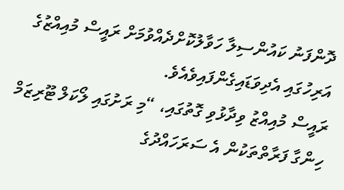ދޮންފަނު ކައުންސިލާ ހަވާލުކޮށްދެއްވުމަށް ރައީސް މުއިއްޒުގެ އަރިހުގައި އެދިވަޑައިގެންފައިވެއެވެ.
ރައީސް މުއިއްޒު ވިދާޅުވި ގޮތުގައި، “މި ރަށުގައި ލޯކަލް ޓޫރިޒަމް ހިންގާ ފަރާތްތަކުން އެ ސަރަހައްދުގެ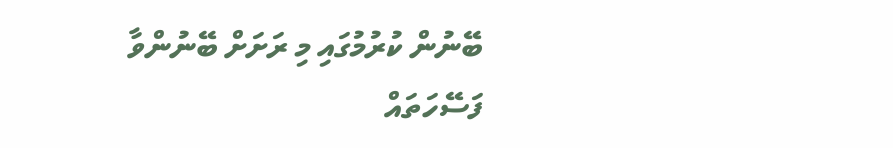ބޭނުން ކުރުމުގައި މި ރަށަށް ބޭނުންވާ ފަސޭހަތައް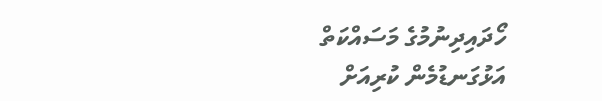ހޯދައިދިނުމުގެ މަސައްކަތް އަޅުގަނޑުމެން ކުރިއަށް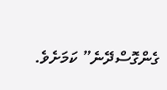ގެންގޮސްދޭނެ” ކަމަށެވެ.